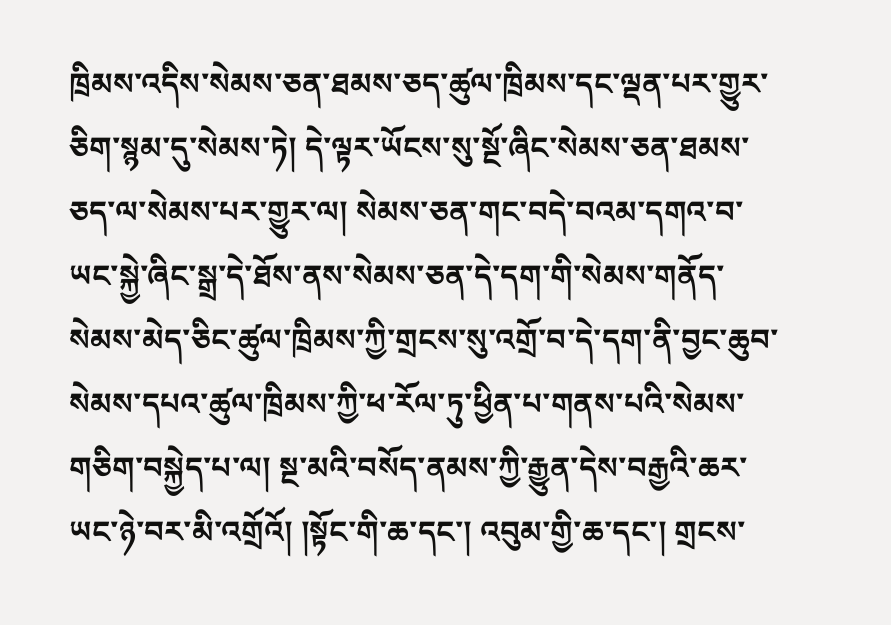ཁྲིམས་འདིས་སེམས་ཅན་ཐམས་ཅད་ཚུལ་ཁྲིམས་དང་ལྡན་པར་གྱུར་ཅིག་སྙམ་དུ་སེམས་ཏེ། དེ་ལྟར་ཡོངས་སུ་སྔོ་ཞིང་སེམས་ཅན་ཐམས་ཅད་ལ་སེམས་པར་གྱུར་ལ། སེམས་ཅན་གང་བདེ་བའམ་དགའ་བ་ཡང་སྐྱེ་ཞིང་སྒྲ་དེ་ཐོས་ནས་སེམས་ཅན་དེ་དག་གི་སེམས་གནོད་སེམས་མེད་ཅིང་ཚུལ་ཁྲིམས་ཀྱི་གྲངས་སུ་འགྲོ་བ་དེ་དག་ནི་བྱང་ཆུབ་སེམས་དཔའ་ཚུལ་ཁྲིམས་ཀྱི་ཕ་རོལ་ཏུ་ཕྱིན་པ་གནས་པའི་སེམས་གཅིག་བསྐྱེད་པ་ལ། སྔ་མའི་བསོད་ནམས་ཀྱི་རྒྱུན་དེས་བརྒྱའི་ཆར་ཡང་ཉེ་བར་མི་འགྲོའོ། །སྟོང་གི་ཆ་དང་། འབུམ་གྱི་ཆ་དང་། གྲངས་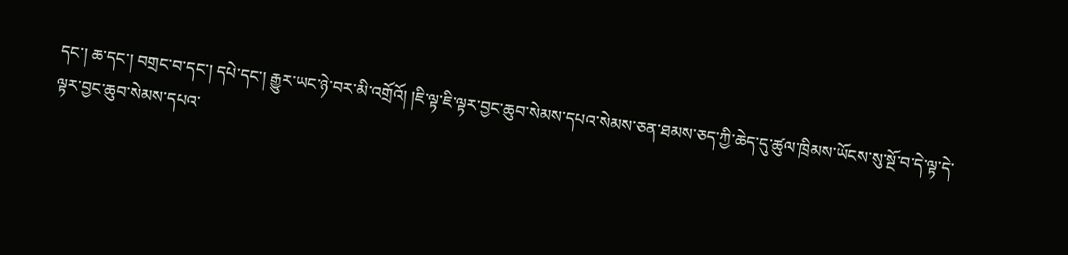དང་། ཆ་དང་། བགྲང་བ་དང་། དཔེ་དང་། རྒྱུར་ཡང་ཉེ་བར་མི་འགྲོའོ། །ཇི་ལྟ་ཇི་ལྟར་བྱང་ཆུབ་སེམས་དཔའ་སེམས་ཅན་ཐམས་ཅད་ཀྱི་ཆེད་དུ་ཚུལ་ཁྲིམས་ཡོངས་སུ་སྔོ་བ་དེ་ལྟ་དེ་ལྟར་བྱང་ཆུབ་སེམས་དཔའ་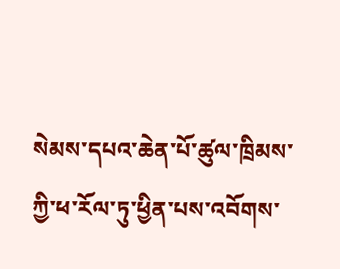སེམས་དཔའ་ཆེན་པོ་ཚུལ་ཁྲིམས་ཀྱི་ཕ་རོལ་ཏུ་ཕྱིན་པས་འབོགས་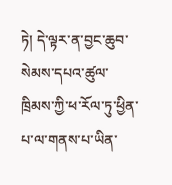ཏེ། དེ་ལྟར་ན་བྱང་ཆུབ་སེམས་དཔའ་ཚུལ་ཁྲིམས་ཀྱི་ཕ་རོལ་ཏུ་ཕྱིན་པ་ལ་གནས་པ་ཡིན་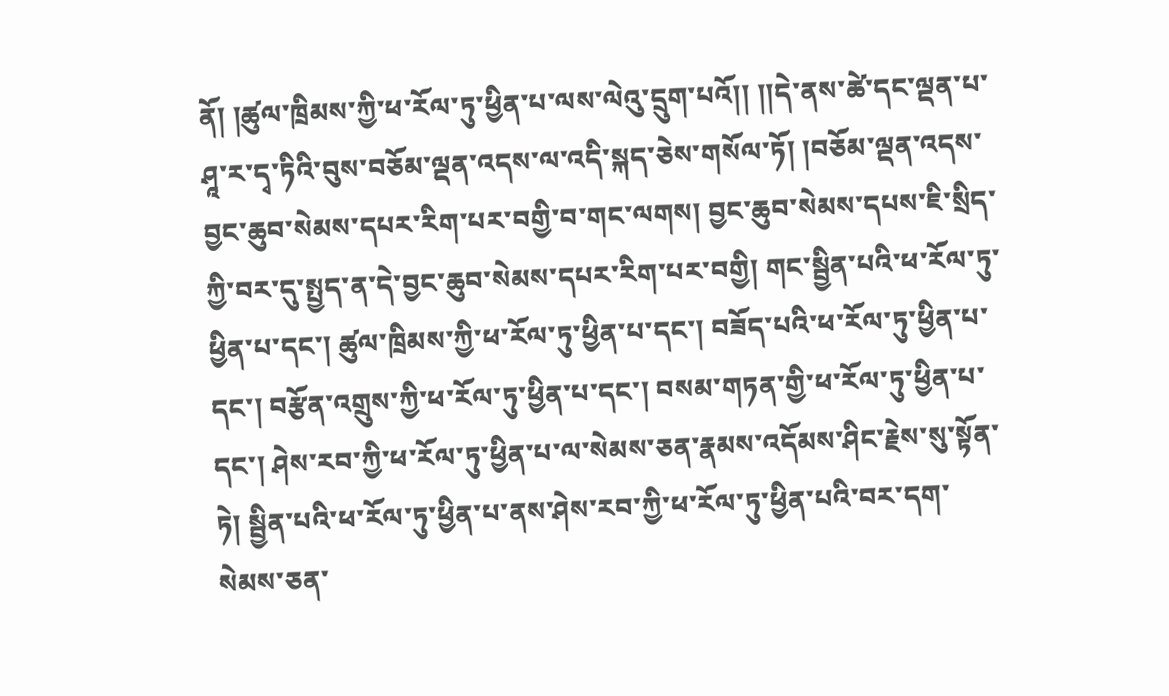ནོ། །ཚུལ་ཁྲིམས་ཀྱི་ཕ་རོལ་ཏུ་ཕྱིན་པ་ལས་ལེའུ་དྲུག་པའོ།། །།དེ་ནས་ཚེ་དང་ལྡན་པ་ཤཱ་ར་དྭ་ཏིའི་བུས་བཅོམ་ལྡན་འདས་ལ་འདི་སྐད་ཅེས་གསོལ་ཏོ། །བཅོམ་ལྡན་འདས་བྱང་ཆུབ་སེམས་དཔར་རིག་པར་བགྱི་བ་གང་ལགས། བྱང་ཆུབ་སེམས་དཔས་ཇི་སྲིད་ཀྱི་བར་དུ་སྤྱད་ན་དེ་བྱང་ཆུབ་སེམས་དཔར་རིག་པར་བགྱི། གང་སྦྱིན་པའི་ཕ་རོལ་ཏུ་ཕྱིན་པ་དང་། ཚུལ་ཁྲིམས་ཀྱི་ཕ་རོལ་ཏུ་ཕྱིན་པ་དང་། བཟོད་པའི་ཕ་རོལ་ཏུ་ཕྱིན་པ་དང་། བརྩོན་འགྲུས་ཀྱི་ཕ་རོལ་ཏུ་ཕྱིན་པ་དང་། བསམ་གཏན་གྱི་ཕ་རོལ་ཏུ་ཕྱིན་པ་དང་། ཤེས་རབ་ཀྱི་ཕ་རོལ་ཏུ་ཕྱིན་པ་ལ་སེམས་ཅན་རྣམས་འདོམས་ཤིང་རྗེས་སུ་སྟོན་ཏེ། སྦྱིན་པའི་ཕ་རོལ་ཏུ་ཕྱིན་པ་ནས་ཤེས་རབ་ཀྱི་ཕ་རོལ་ཏུ་ཕྱིན་པའི་བར་དག་སེམས་ཅན་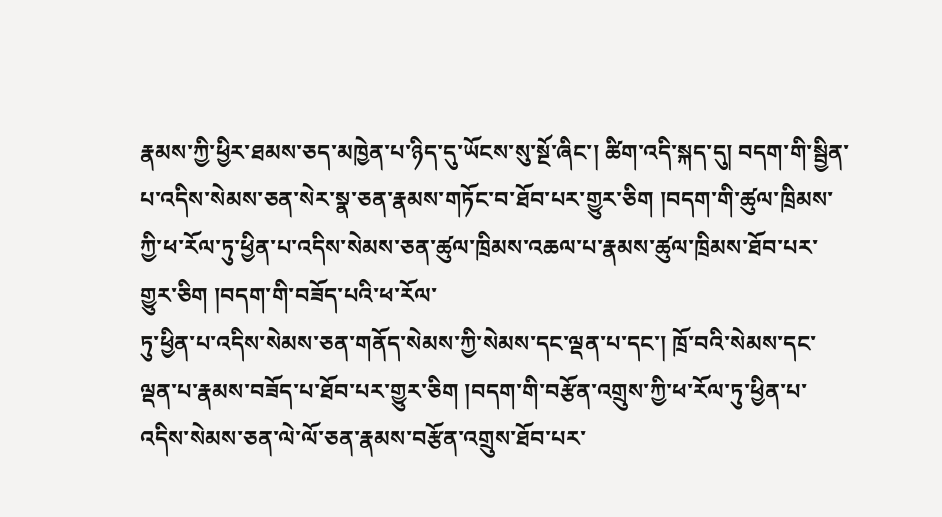རྣམས་ཀྱི་ཕྱིར་ཐམས་ཅད་མཁྱེན་པ་ཉིད་དུ་ཡོངས་སུ་སྔོ་ཞིང་། ཚིག་འདི་སྐད་དུ། བདག་གི་སྦྱིན་པ་འདིས་སེམས་ཅན་སེར་སྣ་ཅན་རྣམས་གཏོང་བ་ཐོབ་པར་གྱུར་ཅིག །བདག་གི་ཚུལ་ཁྲིམས་ཀྱི་ཕ་རོལ་ཏུ་ཕྱིན་པ་འདིས་སེམས་ཅན་ཚུལ་ཁྲིམས་འཆལ་པ་རྣམས་ཚུལ་ཁྲིམས་ཐོབ་པར་གྱུར་ཅིག །བདག་གི་བཟོད་པའི་ཕ་རོལ་
ཏུ་ཕྱིན་པ་འདིས་སེམས་ཅན་གནོད་སེམས་ཀྱི་སེམས་དང་ལྡན་པ་དང་། ཁྲོ་བའི་སེམས་དང་ལྡན་པ་རྣམས་བཟོད་པ་ཐོབ་པར་གྱུར་ཅིག །བདག་གི་བརྩོན་འགྲུས་ཀྱི་ཕ་རོལ་ཏུ་ཕྱིན་པ་འདིས་སེམས་ཅན་ལེ་ལོ་ཅན་རྣམས་བརྩོན་འགྲུས་ཐོབ་པར་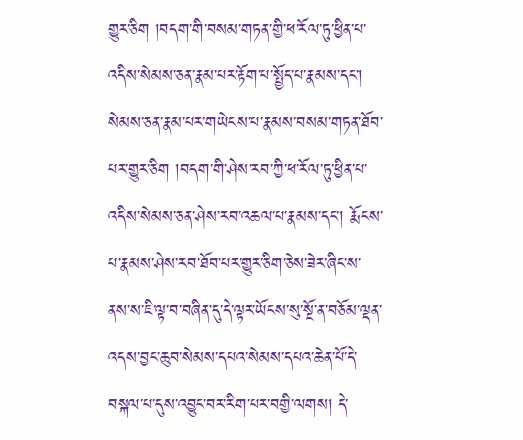གྱུར་ཅིག །བདག་གི་བསམ་གཏན་གྱི་ཕ་རོལ་ཏུ་ཕྱིན་པ་འདིས་སེམས་ཅན་རྣམ་པར་རྟོག་པ་སྤྱོད་པ་རྣམས་དང་། སེམས་ཅན་རྣམ་པར་གཡེངས་པ་རྣམས་བསམ་གཏན་ཐོབ་པར་གྱུར་ཅིག །བདག་གི་ཤེས་རབ་ཀྱི་ཕ་རོལ་ཏུ་ཕྱིན་པ་འདིས་སེམས་ཅན་ཤེས་རབ་འཆལ་པ་རྣམས་དང་། རྨོངས་པ་རྣམས་ཤེས་རབ་ཐོབ་པར་གྱུར་ཅིག་ཅེས་ཟེར་ཞིང་ས་ནས་ས་ཇི་ལྟ་བ་བཞིན་དུ་དེ་ལྟར་ཡོངས་སུ་སྔོ་ན་བཅོམ་ལྡན་འདས་བྱང་ཆུབ་སེམས་དཔའ་སེམས་དཔའ་ཆེན་པོ་དེ་བསྐལ་པ་དུས་འབྱུང་བར་རིག་པར་བགྱི་ལགས། དེ་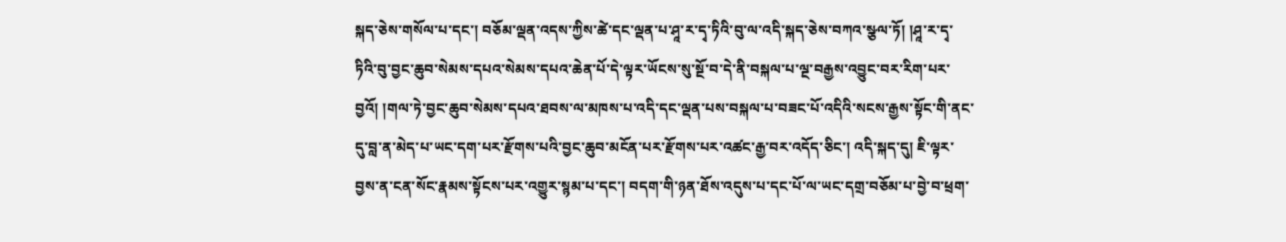སྐད་ཅེས་གསོལ་པ་དང་། བཅོམ་ལྡན་འདས་ཀྱིས་ཚེ་དང་ལྡན་པ་ཤཱ་ར་དྭ་ཏིའི་བུ་ལ་འདི་སྐད་ཅེས་བཀའ་སྩལ་ཏོ། །ཤཱ་ར་དྭ་ཏིའི་བུ་བྱང་ཆུབ་སེམས་དཔའ་སེམས་དཔའ་ཆེན་པོ་དེ་ལྟར་ཡོངས་སུ་སྔོ་བ་དེ་ནི་བསྐལ་པ་ལྔ་བརྒྱས་འབྱུང་བར་རིག་པར་བྱའོ། །གལ་ཏེ་བྱང་ཆུབ་སེམས་དཔའ་ཐབས་ལ་མཁས་པ་འདི་དང་ལྡན་པས་བསྐལ་པ་བཟང་པོ་འདིའི་སངས་རྒྱས་སྟོང་གི་ནང་དུ་བླ་ན་མེད་པ་ཡང་དག་པར་རྫོགས་པའི་བྱང་ཆུབ་མངོན་པར་རྫོགས་པར་འཚང་རྒྱ་བར་འདོད་ཅིང་། འདི་སྐད་དུ། ཇི་ལྟར་བྱས་ན་ངན་སོང་རྣམས་སྟོངས་པར་འགྱུར་སྙམ་པ་དང་། བདག་གི་ཉན་ཐོས་འདུས་པ་དང་པོ་ལ་ཡང་དགྲ་བཅོམ་པ་བྱེ་བ་ཕྲག་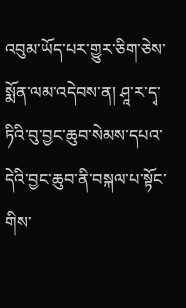འབུམ་ཡོད་པར་གྱུར་ཅིག་ཅེས་སྨོན་ལམ་འདེབས་ན། ཤཱ་ར་དྭ་ཏིའི་བུ་བྱང་ཆུབ་སེམས་དཔའ་དེའི་བྱང་ཆུབ་ནི་བསྐལ་པ་སྟོང་གིས་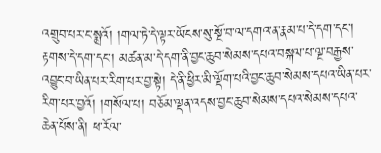འགྲུབ་པར་ང་སྨྲའོ། །གལ་ཏེ་དེ་ལྟར་ཡོངས་སུ་སྔོ་བ་ལ་དགའ་ན་རྣམ་པ་དེ་དག་དང་། རྟགས་དེ་དག་དང་། མཚན་མ་དེ་དག་ནི་བྱང་ཆུབ་སེམས་དཔའ་བསྐལ་པ་ལྔ་བརྒྱས་འབྱུང་བ་ཡིན་པར་རིག་པར་བྱ་སྟེ། དེ་ནི་ཕྱིར་མི་ལྡོག་པའི་བྱང་ཆུབ་སེམས་དཔའ་ཡིན་པར་རིག་པར་བྱའོ། །གསོལ་པ། བཅོམ་ལྡན་འདས་བྱང་ཆུབ་སེམས་དཔའ་སེམས་དཔའ་ཆེན་པོས་ནི། ཕ་རོལ་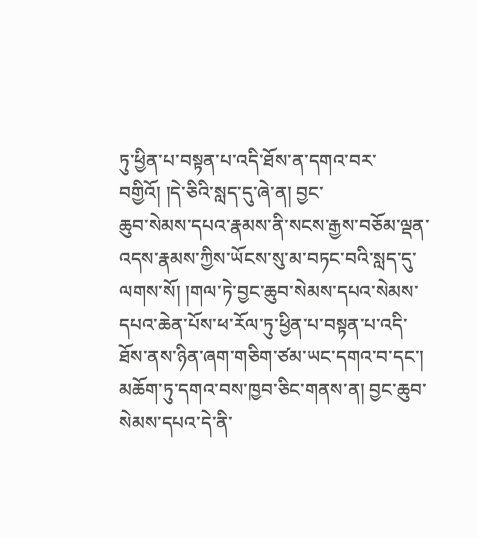ཏུ་ཕྱིན་པ་བསྟན་པ་འདི་ཐོས་ན་དགའ་བར་བགྱིའོ། །དེ་ཅིའི་སླད་དུ་ཞེ་ན། བྱང་
ཆུབ་སེམས་དཔའ་རྣམས་ནི་སངས་རྒྱས་བཅོམ་ལྡན་འདས་རྣམས་ཀྱིས་ཡོངས་སུ་མ་བཏང་བའི་སླད་དུ་ལགས་སོ། །གལ་ཏེ་བྱང་ཆུབ་སེམས་དཔའ་སེམས་དཔའ་ཆེན་པོས་ཕ་རོལ་ཏུ་ཕྱིན་པ་བསྟན་པ་འདི་ཐོས་ནས་ཉིན་ཞག་གཅིག་ཙམ་ཡང་དགའ་བ་དང་། མཆོག་ཏུ་དགའ་བས་ཁྱབ་ཅིང་གནས་ན། བྱང་ཆུབ་སེམས་དཔའ་དེ་ནི་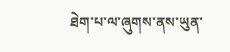ཐེག་པ་ལ་ཞུགས་ནས་ཡུན་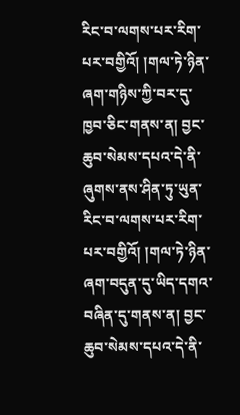རིང་བ་ལགས་པར་རིག་པར་བགྱིའོ། །གལ་ཏེ་ཉིན་ཞག་གཉིས་ཀྱི་བར་དུ་ཁྱབ་ཅིང་གནས་ན། བྱང་ཆུབ་སེམས་དཔའ་དེ་ནི་ཞུགས་ནས་ཤིན་ཏུ་ཡུན་རིང་བ་ལགས་པར་རིག་པར་བགྱིའོ། །གལ་ཏེ་ཉིན་ཞག་བདུན་དུ་ཡིད་དགའ་བཞིན་དུ་གནས་ན། བྱང་ཆུབ་སེམས་དཔའ་དེ་ནི་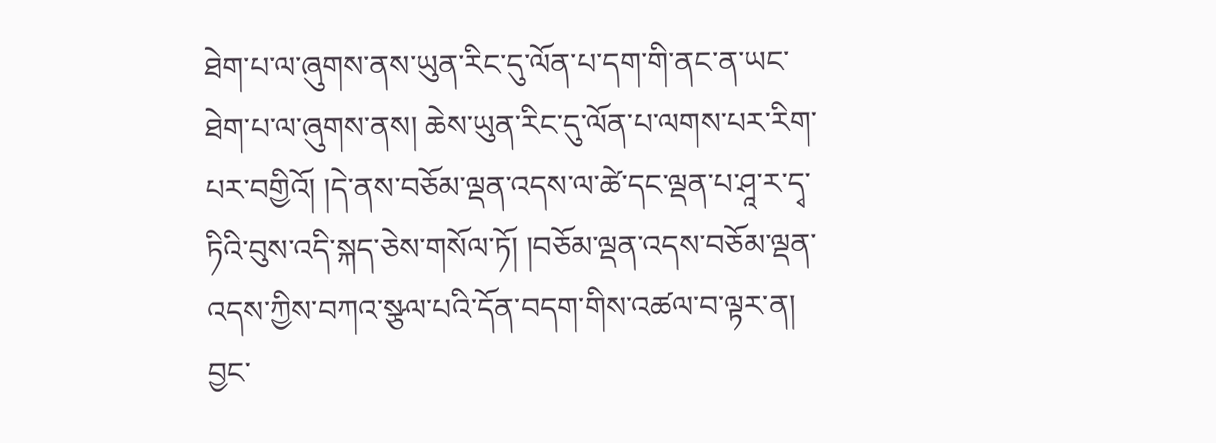ཐེག་པ་ལ་ཞུགས་ནས་ཡུན་རིང་དུ་ལོན་པ་དག་གི་ནང་ན་ཡང་ཐེག་པ་ལ་ཞུགས་ནས། ཆེས་ཡུན་རིང་དུ་ལོན་པ་ལགས་པར་རིག་པར་བགྱིའོ། །དེ་ནས་བཅོམ་ལྡན་འདས་ལ་ཚེ་དང་ལྡན་པ་ཤཱ་ར་དྭ་ཏིའི་བུས་འདི་སྐད་ཅེས་གསོལ་ཏོ། །བཅོམ་ལྡན་འདས་བཅོམ་ལྡན་འདས་ཀྱིས་བཀའ་སྩལ་པའི་དོན་བདག་གིས་འཚལ་བ་ལྟར་ན། བྱང་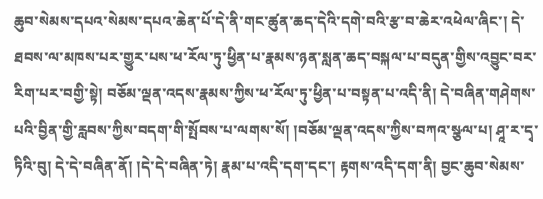ཆུབ་སེམས་དཔའ་སེམས་དཔའ་ཆེན་པོ་དེ་ནི་གང་ཚུན་ཆད་དེའི་དགེ་བའི་རྩ་བ་ཆེར་འཕེལ་ཞིང་། དེ་ཐབས་ལ་མཁས་པར་གྱུར་པས་ཕ་རོལ་ཏུ་ཕྱིན་པ་རྣམས་ཉན་སླན་ཆད་བསྐལ་པ་བདུན་གྱིས་འབྱུང་བར་རིག་པར་བགྱི་སྟེ། བཅོམ་ལྡན་འདས་རྣམས་ཀྱིས་ཕ་རོལ་ཏུ་ཕྱིན་པ་བསྟན་པ་འདི་ནི། དེ་བཞིན་གཤེགས་པའི་བྱིན་གྱི་རླབས་ཀྱིས་བདག་གི་སྤོབས་པ་ལགས་སོ། །བཅོམ་ལྡན་འདས་ཀྱིས་བཀའ་སྩལ་པ། ཤཱ་ར་དྭ་ཏིའི་བུ། དེ་དེ་བཞིན་ནོ། །དེ་དེ་བཞིན་ཏེ། རྣམ་པ་འདི་དག་དང་། རྟགས་འདི་དག་ནི། བྱང་ཆུབ་སེམས་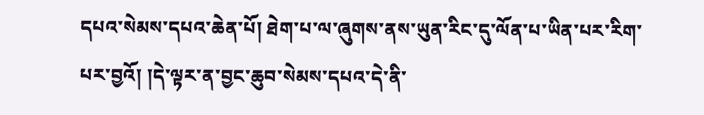དཔའ་སེམས་དཔའ་ཆེན་པོ། ཐེག་པ་ལ་ཞུགས་ནས་ཡུན་རིང་དུ་ལོན་པ་ཡིན་པར་རིག་པར་བྱའོ། །དེ་ལྟར་ན་བྱང་ཆུབ་སེམས་དཔའ་དེ་ནི་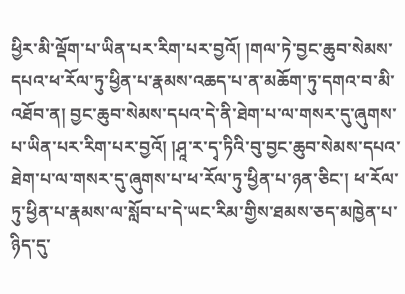ཕྱིར་མི་ལྡོག་པ་ཡིན་པར་རིག་པར་བྱའོ། །གལ་ཏེ་བྱང་ཆུབ་སེམས་དཔའ་ཕ་རོལ་ཏུ་ཕྱིན་པ་རྣམས་འཆད་པ་ན་མཆོག་ཏུ་དགའ་བ་མི་འཐོབ་ན། བྱང་ཆུབ་སེམས་དཔའ་དེ་ནི་ཐེག་པ་ལ་གསར་དུ་ཞུགས་པ་ཡིན་པར་རིག་པར་བྱའོ། །ཤཱ་ར་དྭ་ཏིའི་བུ་བྱང་ཆུབ་སེམས་དཔའ་ཐེག་པ་ལ་གསར་དུ་ཞུགས་པ་ཕ་རོལ་ཏུ་ཕྱིན་པ་ཉན་ཅིང་། ཕ་རོལ་
ཏུ་ཕྱིན་པ་རྣམས་ལ་སློབ་པ་དེ་ཡང་རིམ་གྱིས་ཐམས་ཅད་མཁྱེན་པ་ཉིད་དུ་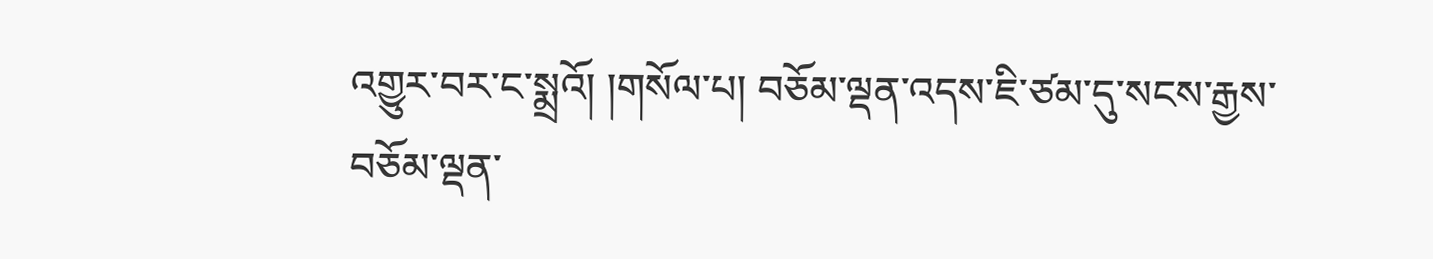འགྱུར་བར་ང་སྨྲའོ། །གསོལ་པ། བཅོམ་ལྡན་འདས་ཇི་ཙམ་དུ་སངས་རྒྱས་བཅོམ་ལྡན་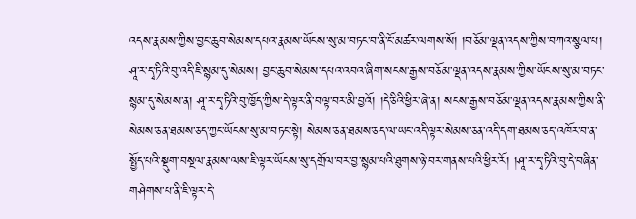འདས་རྣམས་ཀྱིས་བྱང་ཆུབ་སེམས་དཔའ་རྣམས་ཡོངས་སུ་མ་བཏང་བ་ནི་ངོ་མཚར་ལགས་སོ། །བཅོམ་ལྡན་འདས་ཀྱིས་བཀའ་སྩལ་པ། ཤཱ་ར་དྭ་ཏིའི་བུ་འདི་ཇི་སྙམ་དུ་སེམས། བྱང་ཆུབ་སེམས་དཔའ་འབའ་ཞིག་སངས་རྒྱས་བཅོམ་ལྡན་འདས་རྣམས་ཀྱིས་ཡོངས་སུ་མ་བཏང་སྙམ་དུ་སེམས་ན། ཤཱ་ར་དྭ་ཏིའི་བུ་ཁྱོད་ཀྱིས་དེ་ལྟར་ནི་བལྟ་བར་མི་བྱའོ། །དེ་ཅིའི་ཕྱིར་ཞེ་ན། སངས་རྒྱས་བཅོམ་ལྡན་འདས་རྣམས་ཀྱིས་ནི་སེམས་ཅན་ཐམས་ཅད་ཀྱང་ཡོངས་སུ་མ་བཏང་སྟེ། སེམས་ཅན་ཐམས་ཅད་ལ་ཡང་འདི་ལྟར་སེམས་ཅན་འདི་དག་ཐམས་ཅད་འཁོར་བ་ན་སྤྱོད་པའི་སྡུག་བསྔལ་རྣམས་ལས་ཇི་ལྟར་ཡོངས་སུ་དགྲོལ་བར་བྱ་སྙམ་པའི་ཐུགས་ཉེ་བར་གནས་པའི་ཕྱིར་རོ། །ཤཱ་ར་དྭ་ཏིའི་བུ་དེ་བཞིན་གཤེགས་པ་ནི་ཇི་ལྟར་དེ་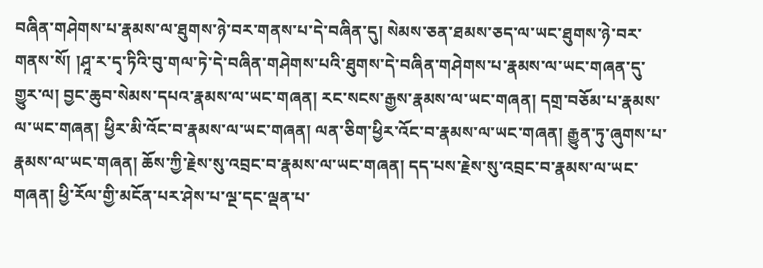བཞིན་གཤེགས་པ་རྣམས་ལ་ཐུགས་ཉེ་བར་གནས་པ་དེ་བཞིན་དུ། སེམས་ཅན་ཐམས་ཅད་ལ་ཡང་ཐུགས་ཉེ་བར་གནས་སོ། །ཤཱ་ར་དྭ་ཏིའི་བུ་གལ་ཏེ་དེ་བཞིན་གཤེགས་པའི་ཐུགས་དེ་བཞིན་གཤེགས་པ་རྣམས་ལ་ཡང་གཞན་དུ་གྱུར་ལ། བྱང་ཆུབ་སེམས་དཔའ་རྣམས་ལ་ཡང་གཞན། རང་སངས་རྒྱས་རྣམས་ལ་ཡང་གཞན། དགྲ་བཅོམ་པ་རྣམས་ལ་ཡང་གཞན། ཕྱིར་མི་འོང་བ་རྣམས་ལ་ཡང་གཞན། ལན་ཅིག་ཕྱིར་འོང་བ་རྣམས་ལ་ཡང་གཞན། རྒྱུན་ཏུ་ཞུགས་པ་རྣམས་ལ་ཡང་གཞན། ཆོས་ཀྱི་རྗེས་སུ་འབྲང་བ་རྣམས་ལ་ཡང་གཞན། དད་པས་རྗེས་སུ་འབྲང་བ་རྣམས་ལ་ཡང་གཞན། ཕྱི་རོལ་གྱི་མངོན་པར་ཤེས་པ་ལྔ་དང་ལྡན་པ་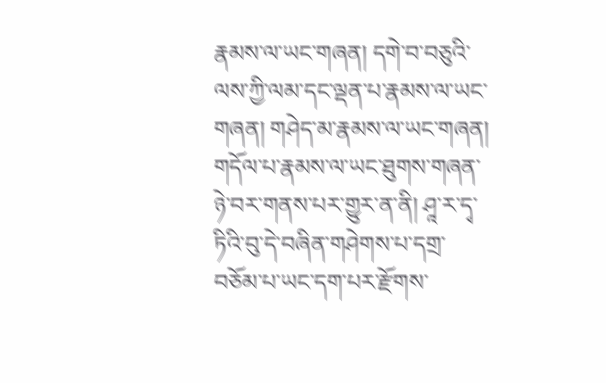རྣམས་ལ་ཡང་གཞན། དགེ་བ་བཅུའི་ལས་ཀྱི་ལམ་དང་ལྡན་པ་རྣམས་ལ་ཡང་གཞན། གཤེད་མ་རྣམས་ལ་ཡང་གཞན། གདོལ་པ་རྣམས་ལ་ཡང་ཐུགས་གཞན་ཉེ་བར་གནས་པར་གྱུར་ན་ནི། ཤཱ་ར་དྭ་ཏིའི་བུ་དེ་བཞིན་གཤེགས་པ་དགྲ་བཅོམ་པ་ཡང་དག་པར་རྫོགས་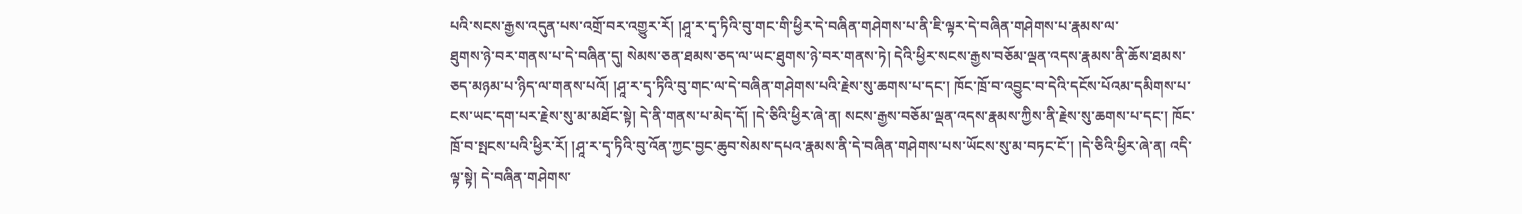པའི་སངས་རྒྱས་འདུན་པས་འགྲོ་བར་འགྱུར་རོ། །ཤཱ་ར་དྭ་ཏིའི་བུ་གང་གི་ཕྱིར་དེ་བཞིན་གཤེགས་པ་ནི་ཇི་ལྟར་དེ་བཞིན་གཤེགས་པ་རྣམས་ལ་
ཐུགས་ཉེ་བར་གནས་པ་དེ་བཞིན་དུ། སེམས་ཅན་ཐམས་ཅད་ལ་ཡང་ཐུགས་ཉེ་བར་གནས་ཏེ། དེའི་ཕྱིར་སངས་རྒྱས་བཅོམ་ལྡན་འདས་རྣམས་ནི་ཆོས་ཐམས་ཅད་མཉམ་པ་ཉིད་ལ་གནས་པའོ། །ཤཱ་ར་དྭ་ཏིའི་བུ་གང་ལ་དེ་བཞིན་གཤེགས་པའི་རྗེས་སུ་ཆགས་པ་དང་། ཁོང་ཁྲོ་བ་འབྱུང་བ་དེའི་དངོས་པོའམ་དམིགས་པ་ངས་ཡང་དག་པར་རྗེས་སུ་མ་མཐོང་སྟེ། དེ་ནི་གནས་པ་མེད་དོ། །དེ་ཅིའི་ཕྱིར་ཞེ་ན། སངས་རྒྱས་བཅོམ་ལྡན་འདས་རྣམས་ཀྱིས་ནི་རྗེས་སུ་ཆགས་པ་དང་། ཁོང་ཁྲོ་བ་སྤངས་པའི་ཕྱིར་རོ། །ཤཱ་ར་དྭ་ཏིའི་བུ་འོན་ཀྱང་བྱང་ཆུབ་སེམས་དཔའ་རྣམས་ནི་དེ་བཞིན་གཤེགས་པས་ཡོངས་སུ་མ་བཏང་ངོ་། །དེ་ཅིའི་ཕྱིར་ཞེ་ན། འདི་ལྟ་སྟེ། དེ་བཞིན་གཤེགས་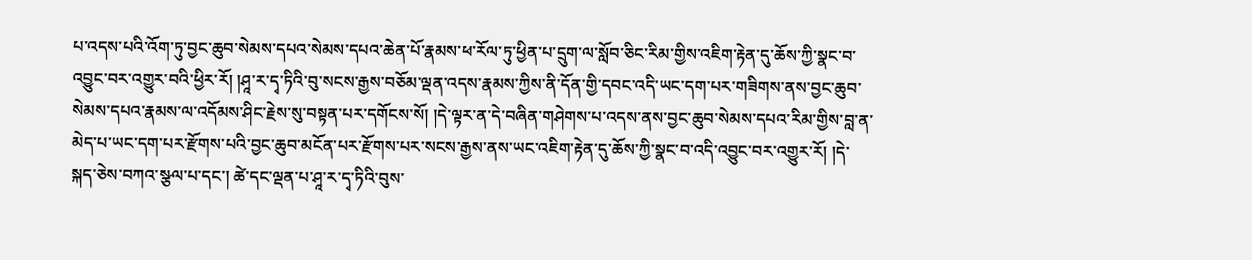པ་འདས་པའི་འོག་ཏུ་བྱང་ཆུབ་སེམས་དཔའ་སེམས་དཔའ་ཆེན་པོ་རྣམས་ཕ་རོལ་ཏུ་ཕྱིན་པ་དྲུག་ལ་སློབ་ཅིང་རིམ་གྱིས་འཇིག་རྟེན་དུ་ཆོས་ཀྱི་སྣང་བ་འབྱུང་བར་འགྱུར་བའི་ཕྱིར་རོ། །ཤཱ་ར་དྭ་ཏིའི་བུ་སངས་རྒྱས་བཅོམ་ལྡན་འདས་རྣམས་ཀྱིས་ནི་དོན་གྱི་དབང་འདི་ཡང་དག་པར་གཟིགས་ནས་བྱང་ཆུབ་སེམས་དཔའ་རྣམས་ལ་འདོམས་ཤིང་རྗེས་སུ་བསྟན་པར་དགོངས་སོ། །དེ་ལྟར་ན་དེ་བཞིན་གཤེགས་པ་འདས་ནས་བྱང་ཆུབ་སེམས་དཔའ་རིམ་གྱིས་བླ་ན་མེད་པ་ཡང་དག་པར་རྫོགས་པའི་བྱང་ཆུབ་མངོན་པར་རྫོགས་པར་སངས་རྒྱས་ནས་ཡང་འཇིག་རྟེན་དུ་ཆོས་ཀྱི་སྣང་བ་འདི་འབྱུང་བར་འགྱུར་རོ། །དེ་སྐད་ཅེས་བཀའ་སྩལ་པ་དང་། ཚེ་དང་ལྡན་པ་ཤཱ་ར་དྭ་ཏིའི་བུས་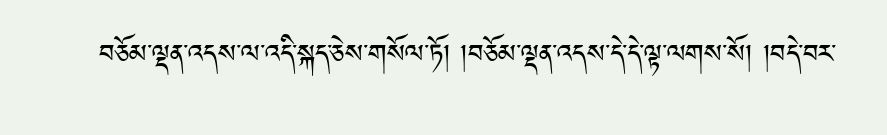བཅོམ་ལྡན་འདས་ལ་འདི་སྐད་ཅེས་གསོལ་ཏོ། །བཅོམ་ལྡན་འདས་དེ་དེ་ལྟ་ལགས་སོ། །བདེ་བར་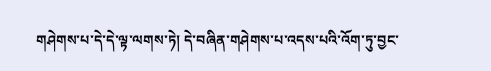གཤེགས་པ་དེ་དེ་ལྟ་ལགས་ཏེ། དེ་བཞིན་གཤེགས་པ་འདས་པའི་འོག་ཏུ་བྱང་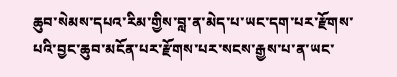ཆུབ་སེམས་དཔའ་རིམ་གྱིས་བླ་ན་མེད་པ་ཡང་དག་པར་རྫོགས་པའི་བྱང་ཆུབ་མངོན་པར་རྫོགས་པར་སངས་རྒྱས་པ་ན་ཡང་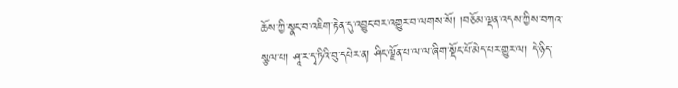ཆོས་ཀྱི་སྣང་བ་འཇིག་རྟེན་དུ་འབྱུང་བར་འགྱུར་བ་ལགས་སོ། །བཅོམ་ལྡན་འདས་ཀྱིས་བཀའ་སྩལ་པ། ཤཱ་ར་དྭ་ཏིའི་བུ་དཔེར་ན། ཤིང་ལྗོན་པ་ལ་ལ་ཞིག་སྡོང་པོ་མེད་པར་གྱུར་ལ། དེ་ཉིད་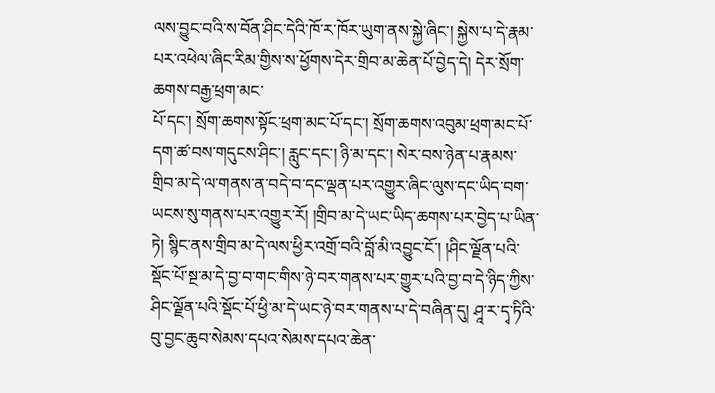ལས་བྱུང་བའི་ས་བོན་ཤིང་དེའི་ཁོ་ར་ཁོར་ཡུག་ནས་སྐྱེ་ཞིང་། སྐྱེས་པ་དེ་རྣམ་པར་འཕེལ་ཞིང་རིམ་གྱིས་ས་ཕྱོགས་དེར་གྲིབ་མ་ཆེན་པོ་བྱེད་དེ། དེར་སྲོག་ཆགས་བརྒྱ་ཕྲག་མང་
པོ་དང་། སྲོག་ཆགས་སྟོང་ཕྲག་མང་པོ་དང་། སྲོག་ཆགས་འབུམ་ཕྲག་མང་པོ་དག་ཚ་བས་གདུངས་ཤིང་། རླུང་དང་། ཉི་མ་དང་། སེར་བས་ཉེན་པ་རྣམས་གྲིབ་མ་དེ་ལ་གནས་ན་བདེ་བ་དང་ལྡན་པར་འགྱུར་ཞིང་ལུས་དང་ཡིད་བག་ཡངས་སུ་གནས་པར་འགྱུར་རོ། །གྲིབ་མ་དེ་ཡང་ཡིད་ཆགས་པར་བྱེད་པ་ཡིན་ཏེ། སྙིང་ནས་གྲིབ་མ་དེ་ལས་ཕྱིར་འགྲོ་བའི་བློ་མི་འབྱུང་ངོ་། །ཤིང་ལྗོན་པའི་སྡོང་པོ་སྔ་མ་དེ་བྱ་བ་གང་གིས་ཉེ་བར་གནས་པར་གྱུར་པའི་བྱ་བ་དེ་ཉིད་ཀྱིས་ཤིང་ལྗོན་པའི་སྡོང་པོ་ཕྱི་མ་དེ་ཡང་ཉེ་བར་གནས་པ་དེ་བཞིན་དུ། ཤཱ་ར་དྭ་ཏིའི་བུ་བྱང་ཆུབ་སེམས་དཔའ་སེམས་དཔའ་ཆེན་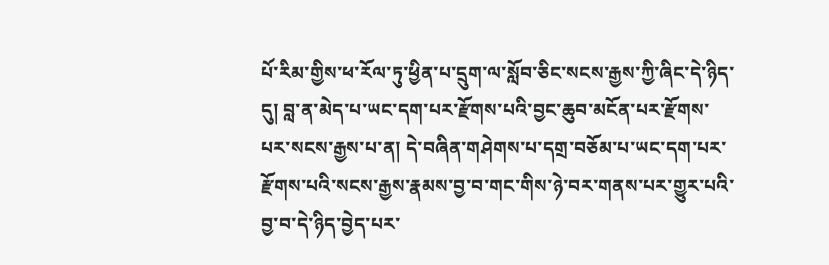པོ་རིམ་གྱིས་ཕ་རོལ་ཏུ་ཕྱིན་པ་དྲུག་ལ་སློབ་ཅིང་སངས་རྒྱས་ཀྱི་ཞིང་དེ་ཉིད་དུ། བླ་ན་མེད་པ་ཡང་དག་པར་རྫོགས་པའི་བྱང་ཆུབ་མངོན་པར་རྫོགས་པར་སངས་རྒྱས་པ་ན། དེ་བཞིན་གཤེགས་པ་དགྲ་བཅོམ་པ་ཡང་དག་པར་རྫོགས་པའི་སངས་རྒྱས་རྣམས་བྱ་བ་གང་གིས་ཉེ་བར་གནས་པར་གྱུར་པའི་བྱ་བ་དེ་ཉིད་བྱེད་པར་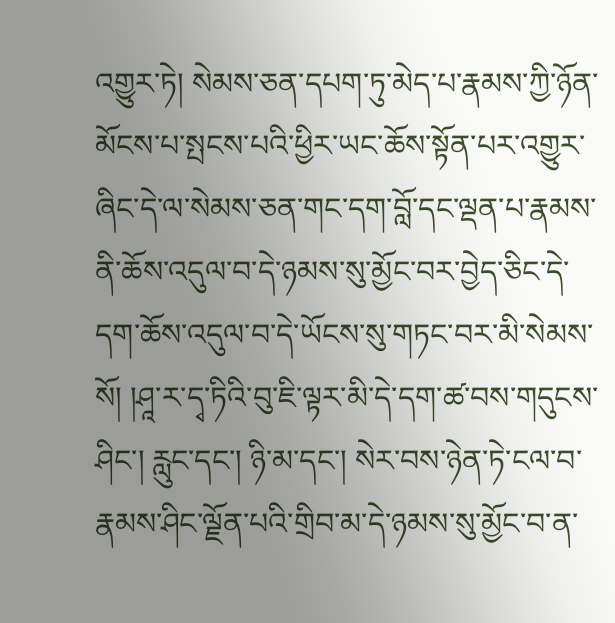འགྱུར་ཏེ། སེམས་ཅན་དཔག་ཏུ་མེད་པ་རྣམས་ཀྱི་ཉོན་མོངས་པ་སྤངས་པའི་ཕྱིར་ཡང་ཆོས་སྟོན་པར་འགྱུར་ཞིང་དེ་ལ་སེམས་ཅན་གང་དག་བློ་དང་ལྡན་པ་རྣམས་ནི་ཆོས་འདུལ་བ་དེ་ཉམས་སུ་མྱོང་བར་བྱེད་ཅིང་དེ་དག་ཆོས་འདུལ་བ་དེ་ཡོངས་སུ་གཏང་བར་མི་སེམས་སོ། །ཤཱ་ར་དྭ་ཏིའི་བུ་ཇི་ལྟར་མི་དེ་དག་ཚ་བས་གདུངས་ཤིང་། རླུང་དང་། ཉི་མ་དང་། སེར་བས་ཉེན་ཏེ་ངལ་བ་རྣམས་ཤིང་ལྗོན་པའི་གྲིབ་མ་དེ་ཉམས་སུ་མྱོང་བ་ན་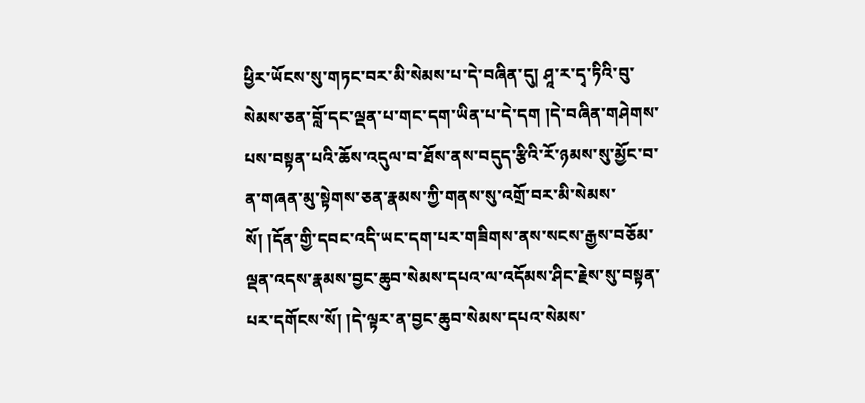ཕྱིར་ཡོངས་སུ་གཏང་བར་མི་སེམས་པ་དེ་བཞིན་དུ། ཤཱ་ར་དྭ་ཏིའི་བུ་སེམས་ཅན་བློ་དང་ལྡན་པ་གང་དག་ཡིན་པ་དེ་དག །དེ་བཞིན་གཤེགས་པས་བསྟན་པའི་ཆོས་འདུལ་བ་ཐོས་ནས་བདུད་རྩིའི་རོ་ཉམས་སུ་མྱོང་བ་ན་གཞན་མུ་སྟེགས་ཅན་རྣམས་ཀྱི་གནས་སུ་འགྲོ་བར་མི་སེམས་སོ། །དོན་གྱི་དབང་འདི་ཡང་དག་པར་གཟིགས་ནས་སངས་རྒྱས་བཅོམ་ལྡན་འདས་རྣམས་བྱང་ཆུབ་སེམས་དཔའ་ལ་འདོམས་ཤིང་རྗེས་སུ་བསྟན་པར་དགོངས་སོ། །དེ་ལྟར་ན་བྱང་ཆུབ་སེམས་དཔའ་སེམས་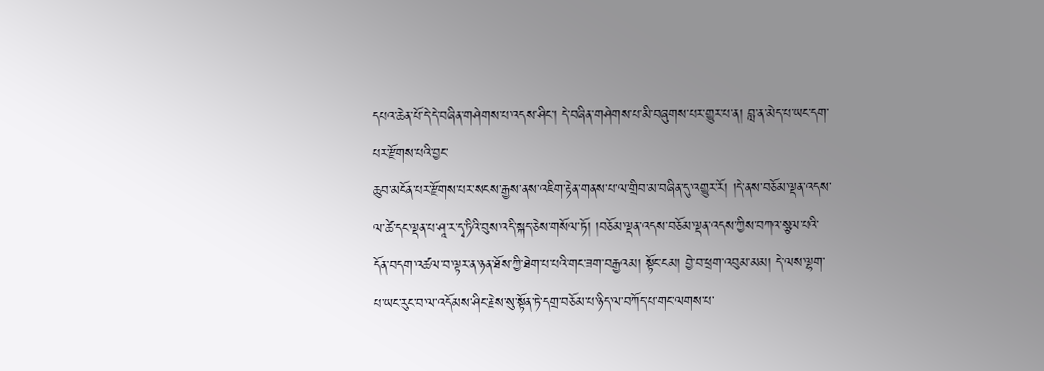དཔའ་ཆེན་པོ་དེ་དེ་བཞིན་གཤེགས་པ་འདས་ཤིང་། དེ་བཞིན་གཤེགས་པ་མི་བཞུགས་པར་གྱུར་པ་ན། བླ་ན་མེད་པ་ཡང་དག་པར་རྫོགས་པའི་བྱང་
ཆུབ་མངོན་པར་རྫོགས་པར་སངས་རྒྱས་ནས་འཇིག་རྟེན་གནས་པ་ལ་གྲིབ་མ་བཞིན་དུ་འགྱུར་རོ། །དེ་ནས་བཅོམ་ལྡན་འདས་ལ་ཚེ་དང་ལྡན་པ་ཤཱ་ར་དྭ་ཏིའི་བུས་འདི་སྐད་ཅེས་གསོལ་ཏོ། །བཅོམ་ལྡན་འདས་བཅོམ་ལྡན་འདས་ཀྱིས་བཀའ་སྩལ་པའི་དོན་བདག་འཚལ་བ་ལྟར་ན་ཉན་ཐོས་ཀྱི་ཐེག་པ་པའི་གང་ཟག་བརྒྱའམ། སྟོང་ངམ། བྱེ་བ་ཕྲག་འབུམ་མམ། དེ་ལས་ལྷག་པ་ཡང་རུང་བ་ལ་འདོམས་ཤིང་རྗེས་སུ་སྟོན་ཏེ་དགྲ་བཅོམ་པ་ཉིད་ལ་བཀོད་པ་གང་ལགས་པ་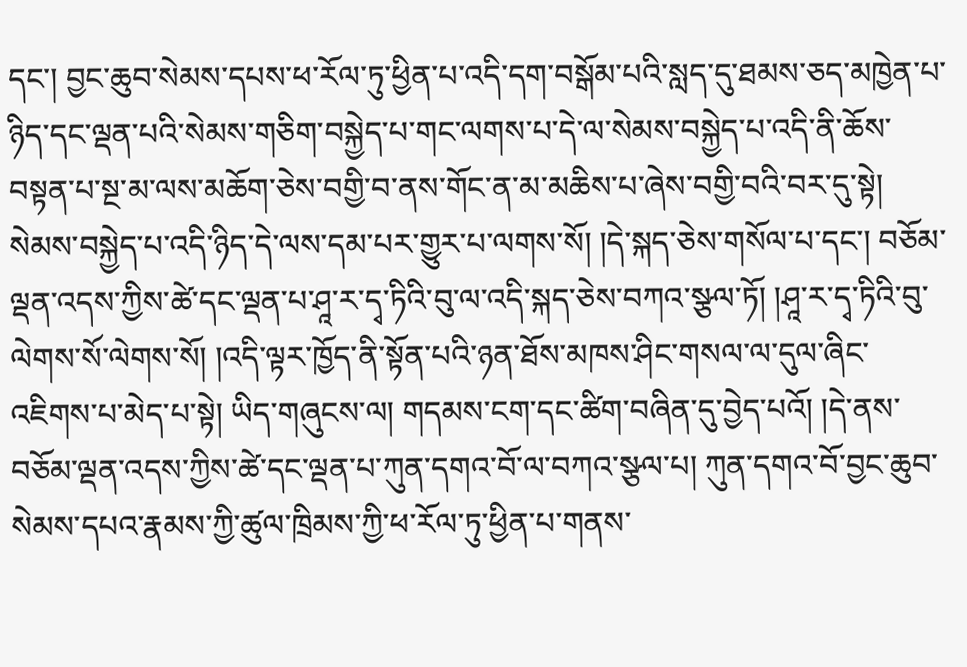དང་། བྱང་ཆུབ་སེམས་དཔས་ཕ་རོལ་ཏུ་ཕྱིན་པ་འདི་དག་བསྒོམ་པའི་སླད་དུ་ཐམས་ཅད་མཁྱེན་པ་ཉིད་དང་ལྡན་པའི་སེམས་གཅིག་བསྐྱེད་པ་གང་ལགས་པ་དེ་ལ་སེམས་བསྐྱེད་པ་འདི་ནི་ཆོས་བསྟན་པ་སྔ་མ་ལས་མཆོག་ཅེས་བགྱི་བ་ནས་གོང་ན་མ་མཆིས་པ་ཞེས་བགྱི་བའི་བར་དུ་སྟེ། སེམས་བསྐྱེད་པ་འདི་ཉིད་དེ་ལས་དམ་པར་གྱུར་པ་ལགས་སོ། །དེ་སྐད་ཅེས་གསོལ་པ་དང་། བཅོམ་ལྡན་འདས་ཀྱིས་ཚེ་དང་ལྡན་པ་ཤཱ་ར་དྭ་ཏིའི་བུ་ལ་འདི་སྐད་ཅེས་བཀའ་སྩལ་ཏོ། །ཤཱ་ར་དྭ་ཏིའི་བུ་ལེགས་སོ་ལེགས་སོ། །འདི་ལྟར་ཁྱོད་ནི་སྟོན་པའི་ཉན་ཐོས་མཁས་ཤིང་གསལ་ལ་དུལ་ཞིང་འཇིགས་པ་མེད་པ་སྟེ། ཡིད་གཞུངས་ལ། གདམས་ངག་དང་ཚིག་བཞིན་དུ་བྱེད་པའོ། །དེ་ནས་བཅོམ་ལྡན་འདས་ཀྱིས་ཚེ་དང་ལྡན་པ་ཀུན་དགའ་བོ་ལ་བཀའ་སྩལ་པ། ཀུན་དགའ་བོ་བྱང་ཆུབ་སེམས་དཔའ་རྣམས་ཀྱི་ཚུལ་ཁྲིམས་ཀྱི་ཕ་རོལ་ཏུ་ཕྱིན་པ་གནས་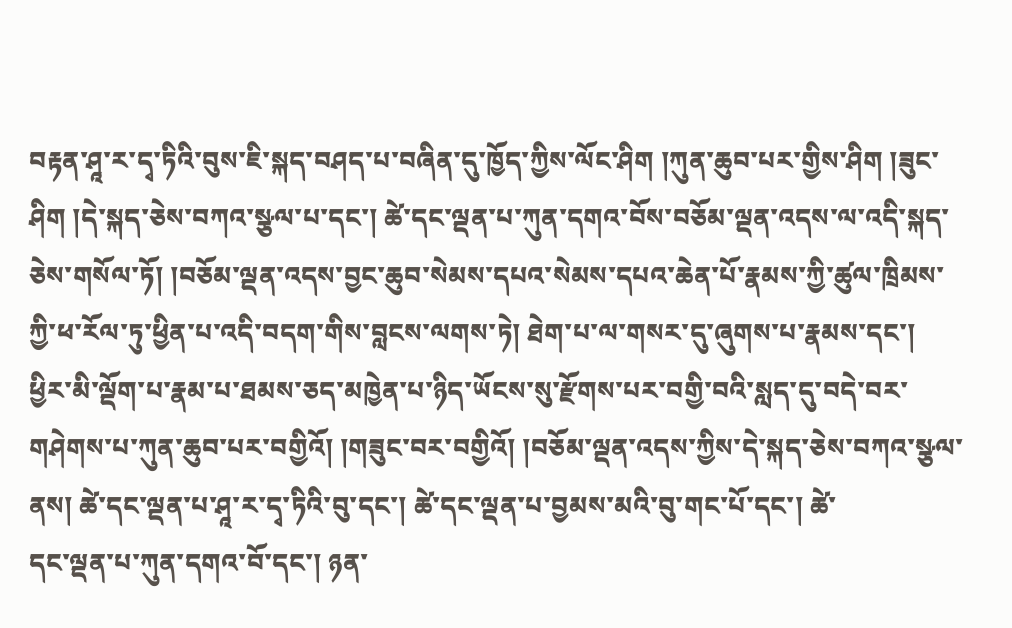བརྟན་ཤཱ་ར་དྭ་ཏིའི་བུས་ཇི་སྐད་བཤད་པ་བཞིན་དུ་ཁྱོད་ཀྱིས་ལོང་ཤིག །ཀུན་ཆུབ་པར་གྱིས་ཤིག །ཟུང་ཤིག །དེ་སྐད་ཅེས་བཀའ་སྩལ་པ་དང་། ཚེ་དང་ལྡན་པ་ཀུན་དགའ་བོས་བཅོམ་ལྡན་འདས་ལ་འདི་སྐད་ཅེས་གསོལ་ཏོ། །བཅོམ་ལྡན་འདས་བྱང་ཆུབ་སེམས་དཔའ་སེམས་དཔའ་ཆེན་པོ་རྣམས་ཀྱི་ཚུལ་ཁྲིམས་ཀྱི་ཕ་རོལ་ཏུ་ཕྱིན་པ་འདི་བདག་གིས་བླངས་ལགས་ཏེ། ཐེག་པ་ལ་གསར་དུ་ཞུགས་པ་རྣམས་དང་། ཕྱིར་མི་ལྡོག་པ་རྣམ་པ་ཐམས་ཅད་མཁྱེན་པ་ཉིད་ཡོངས་སུ་རྫོགས་པར་བགྱི་བའི་སླད་དུ་བདེ་བར་གཤེགས་པ་ཀུན་ཆུབ་པར་བགྱིའོ། །གཟུང་བར་བགྱིའོ། །བཅོམ་ལྡན་འདས་ཀྱིས་དེ་སྐད་ཅེས་བཀའ་སྩལ་ནས། ཚེ་དང་ལྡན་པ་ཤཱ་ར་དྭ་ཏིའི་བུ་དང་། ཚེ་དང་ལྡན་པ་བྱམས་མའི་བུ་གང་པོ་དང་། ཚེ་
དང་ལྡན་པ་ཀུན་དགའ་བོ་དང་། ཉན་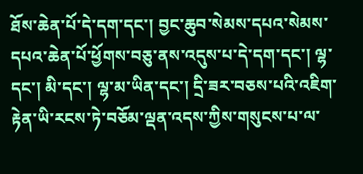ཐོས་ཆེན་པོ་དེ་དག་དང་། བྱང་ཆུབ་སེམས་དཔའ་སེམས་དཔའ་ཆེན་པོ་ཕྱོགས་བཅུ་ནས་འདུས་པ་དེ་དག་དང་། ལྷ་དང་། མི་དང་། ལྷ་མ་ཡིན་དང་། དྲི་ཟར་བཅས་པའི་འཇིག་རྟེན་ཡི་རངས་ཏེ་བཅོམ་ལྡན་འདས་ཀྱིས་གསུངས་པ་ལ་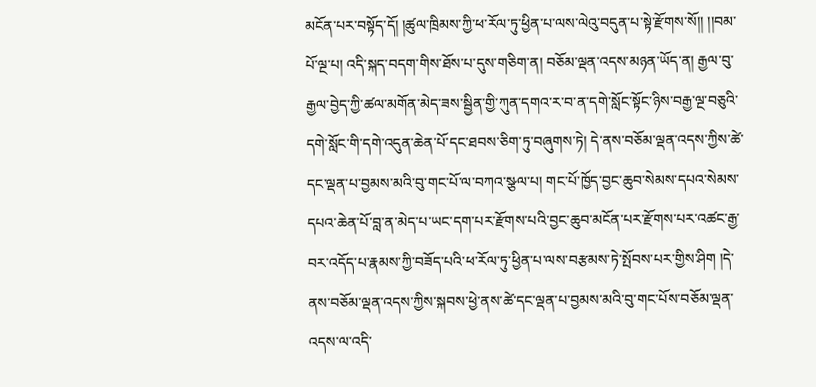མངོན་པར་བསྟོད་དོ། །ཚུལ་ཁྲིམས་ཀྱི་ཕ་རོལ་ཏུ་ཕྱིན་པ་ལས་ལེའུ་བདུན་པ་སྟེ་རྫོགས་སོ།། །།བམ་པོ་ལྔ་པ། འདི་སྐད་བདག་གིས་ཐོས་པ་དུས་གཅིག་ན། བཅོམ་ལྡན་འདས་མཉན་ཡོད་ན། རྒྱལ་བུ་རྒྱལ་བྱེད་ཀྱི་ཚལ་མགོན་མེད་ཟས་སྦྱིན་གྱི་ཀུན་དགའ་ར་བ་ན་དགེ་སློང་སྟོང་ཉིས་བརྒྱ་ལྔ་བཅུའི་དགེ་སློང་གི་དགེ་འདུན་ཆེན་པོ་དང་ཐབས་ཅིག་ཏུ་བཞུགས་ཏེ། དེ་ནས་བཅོམ་ལྡན་འདས་ཀྱིས་ཚེ་དང་ལྡན་པ་བྱམས་མའི་བུ་གང་པོ་ལ་བཀའ་སྩལ་པ། གང་པོ་ཁྱོད་བྱང་ཆུབ་སེམས་དཔའ་སེམས་དཔའ་ཆེན་པོ་བླ་ན་མེད་པ་ཡང་དག་པར་རྫོགས་པའི་བྱང་ཆུབ་མངོན་པར་རྫོགས་པར་འཚང་རྒྱ་བར་འདོད་པ་རྣམས་ཀྱི་བཟོད་པའི་ཕ་རོལ་ཏུ་ཕྱིན་པ་ལས་བརྩམས་ཏེ་སྤོབས་པར་གྱིས་ཤིག །དེ་ནས་བཅོམ་ལྡན་འདས་ཀྱིས་སྐབས་ཕྱེ་ནས་ཚེ་དང་ལྡན་པ་བྱམས་མའི་བུ་གང་པོས་བཅོམ་ལྡན་འདས་ལ་འདི་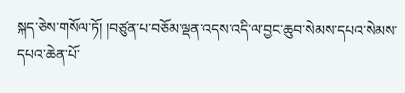སྐད་ཅེས་གསོལ་ཏོ། །བཙུན་པ་བཅོམ་ལྡན་འདས་འདི་ལ་བྱང་ཆུབ་སེམས་དཔའ་སེམས་དཔའ་ཆེན་པོ་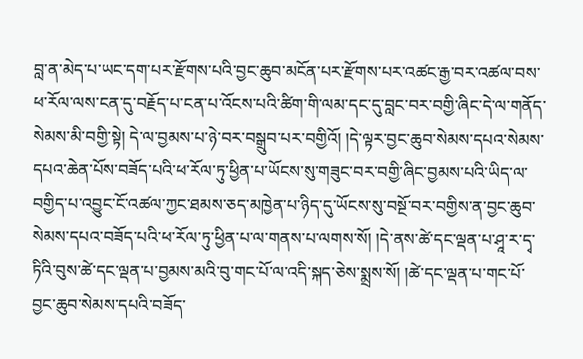བླ་ན་མེད་པ་ཡང་དག་པར་རྫོགས་པའི་བྱང་ཆུབ་མངོན་པར་རྫོགས་པར་འཚང་རྒྱ་བར་འཚལ་བས་ཕ་རོལ་ལས་ངན་དུ་བརྗོད་པ་ངན་པ་འོངས་པའི་ཚིག་གི་ལམ་དང་དུ་བླང་བར་བགྱི་ཞིང་དེ་ལ་གནོད་སེམས་མི་བགྱི་སྟེ། དེ་ལ་བྱམས་པ་ཉེ་བར་བསྒྲུབ་པར་བགྱིའོ། །དེ་ལྟར་བྱང་ཆུབ་སེམས་དཔའ་སེམས་དཔའ་ཆེན་པོས་བཟོད་པའི་ཕ་རོལ་ཏུ་ཕྱིན་པ་ཡོངས་སུ་གཟུང་བར་བགྱི་ཞིང་བྱམས་པའི་ཡིད་ལ་བགྱིད་པ་འབྱུང་ངོ་འཚལ་ཀྱང་ཐམས་ཅད་མཁྱེན་པ་ཉིད་དུ་ཡོངས་སུ་བསྔོ་བར་བགྱིས་ན་བྱང་ཆུབ་སེམས་དཔའ་བཟོད་པའི་ཕ་རོལ་ཏུ་ཕྱིན་པ་ལ་གནས་པ་ལགས་སོ། །དེ་ནས་ཚེ་དང་ལྡན་པ་ཤཱ་ར་དྭ་ཏིའི་བུས་ཚེ་དང་ལྡན་པ་བྱམས་མའི་བུ་གང་པོ་ལ་འདི་སྐད་ཅེས་སྨྲས་སོ། །ཚེ་དང་ལྡན་པ་གང་པོ་བྱང་ཆུབ་སེམས་དཔའི་བཟོད་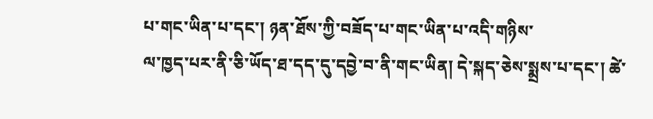པ་གང་ཡིན་པ་དང་། ཉན་ཐོས་ཀྱི་བཟོད་པ་གང་ཡིན་པ་འདི་གཉིས་
ལ་ཁྱད་པར་ནི་ཅི་ཡོད་ཐ་དད་དུ་དབྱེ་བ་ནི་གང་ཡིན། དེ་སྐད་ཅེས་སྨྲས་པ་དང་། ཚེ་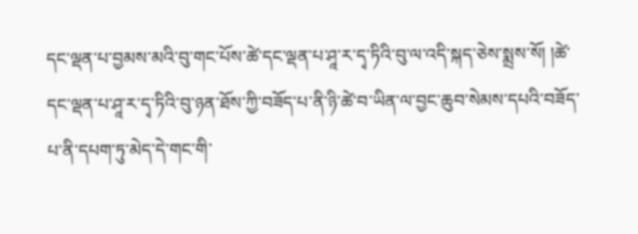དང་ལྡན་པ་བྱམས་མའི་བུ་གང་པོས་ཚེ་དང་ལྡན་པ་ཤཱ་ར་དྭ་ཏིའི་བུ་ལ་འདི་སྐད་ཅེས་སྨྲས་སོ། །ཚེ་དང་ལྡན་པ་ཤཱ་ར་དྭ་ཏིའི་བུ་ཉན་ཐོས་ཀྱི་བཟོད་པ་ནི་ཉི་ཚེ་བ་ཡིན་ལ་བྱང་ཆུབ་སེམས་དཔའི་བཟོད་པ་ནི་དཔག་ཏུ་མེད་དེ་གང་གི་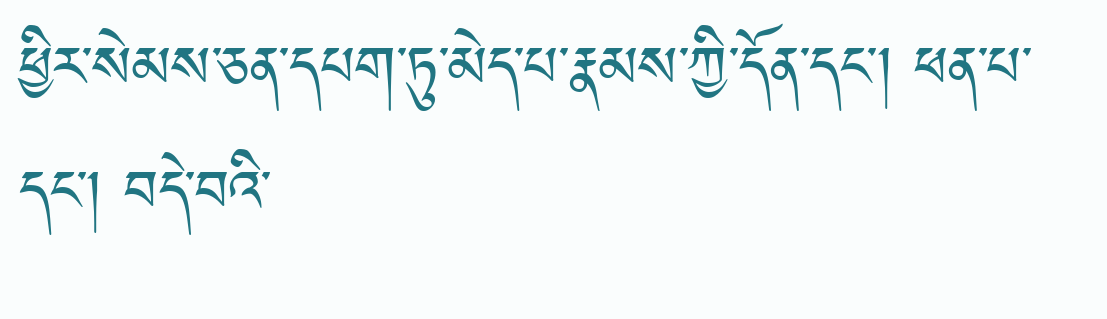ཕྱིར་སེམས་ཅན་དཔག་ཏུ་མེད་པ་རྣམས་ཀྱི་དོན་དང་། ཕན་པ་དང་། བདེ་བའི་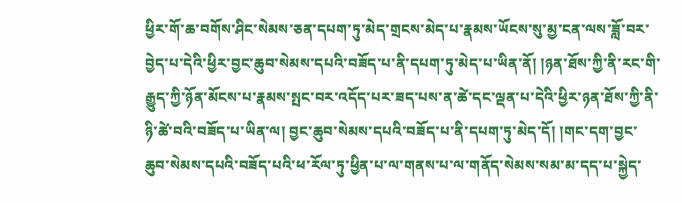ཕྱིར་གོ་ཆ་བགོས་ཤིང་སེམས་ཅན་དཔག་ཏུ་མེད་གྲངས་མེད་པ་རྣམས་ཡོངས་སུ་མྱ་ངན་ལས་ཟློ་བར་བྱེད་པ་དེའི་ཕྱིར་བྱང་ཆུབ་སེམས་དཔའི་བཟོད་པ་ནི་དཔག་ཏུ་མེད་པ་ཡིན་ནོ། །ཉན་ཐོས་ཀྱི་ནི་རང་གི་རྒྱུད་ཀྱི་ཉོན་མོངས་པ་རྣམས་སྤང་བར་འདོད་པར་ཟད་པས་ན་ཚེ་དང་ལྡན་པ་དེའི་ཕྱིར་ཉན་ཐོས་ཀྱི་ནི་ཉི་ཚེ་བའི་བཟོད་པ་ཡིན་ལ། བྱང་ཆུབ་སེམས་དཔའི་བཟོད་པ་ནི་དཔག་ཏུ་མེད་དོ། །གང་དག་བྱང་ཆུབ་སེམས་དཔའི་བཟོད་པའི་ཕ་རོལ་ཏུ་ཕྱིན་པ་ལ་གནས་པ་ལ་གནོད་སེམས་སམ་མ་དད་པ་སྐྱེད་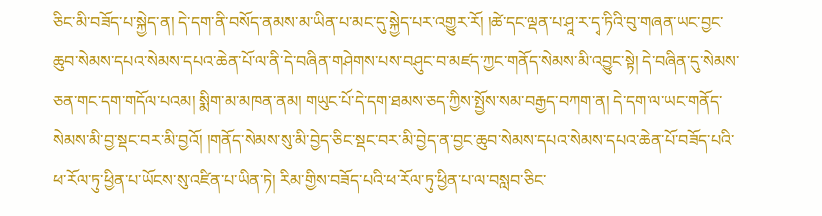ཅིང་མི་བཟོད་པ་སྐྱེད་ན། དེ་དག་ནི་བསོད་ནམས་མ་ཡིན་པ་མང་དུ་སྐྱེད་པར་འགྱུར་རོ། །ཚེ་དང་ལྡན་པ་ཤཱ་ར་དྭ་ཏིའི་བུ་གཞན་ཡང་བྱང་ཆུབ་སེམས་དཔའ་སེམས་དཔའ་ཆེན་པོ་ལ་ནི་དེ་བཞིན་གཤེགས་པས་བཤུང་བ་མཛད་ཀྱང་གནོད་སེམས་མི་འབྱུང་སྟེ། དེ་བཞིན་དུ་སེམས་ཅན་གང་དག་གདོལ་པའམ། སྨིག་མ་མཁན་ནམ། གཡུང་པོ་དེ་དག་ཐམས་ཅད་ཀྱིས་སྤྱོས་སམ་བརྒྱད་བཀག་ན། དེ་དག་ལ་ཡང་གནོད་སེམས་མི་བྱ་སྡང་བར་མི་བྱའོ། །གནོད་སེམས་སུ་མི་བྱེད་ཅིང་སྡང་བར་མི་བྱེད་ན་བྱང་ཆུབ་སེམས་དཔའ་སེམས་དཔའ་ཆེན་པོ་བཟོད་པའི་ཕ་རོལ་ཏུ་ཕྱིན་པ་ཡོངས་སུ་འཛིན་པ་ཡིན་ཏེ། རིམ་གྱིས་བཟོད་པའི་ཕ་རོལ་ཏུ་ཕྱིན་པ་ལ་བསླབ་ཅིང་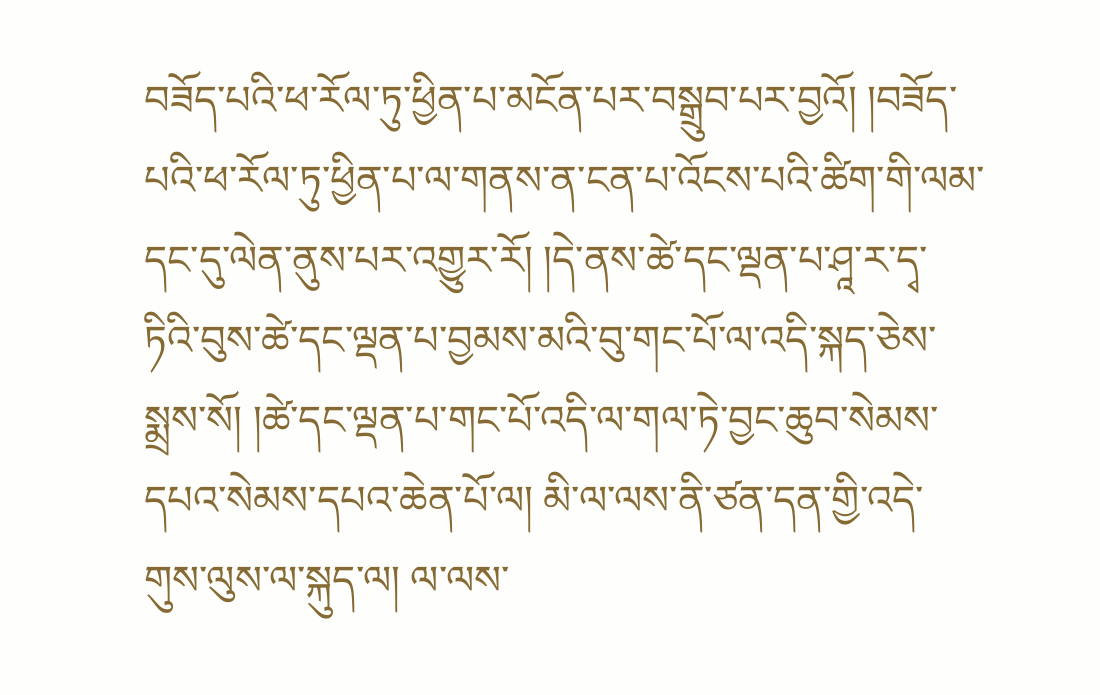བཟོད་པའི་ཕ་རོལ་ཏུ་ཕྱིན་པ་མངོན་པར་བསྒྲུབ་པར་བྱའོ། །བཟོད་པའི་ཕ་རོལ་ཏུ་ཕྱིན་པ་ལ་གནས་ན་ངན་པ་འོངས་པའི་ཚིག་གི་ལམ་དང་དུ་ལེན་ནུས་པར་འགྱུར་རོ། །དེ་ནས་ཚེ་དང་ལྡན་པ་ཤཱ་ར་དྭ་ཏིའི་བུས་ཚེ་དང་ལྡན་པ་བྱམས་མའི་བུ་གང་པོ་ལ་འདི་སྐད་ཅེས་སྨྲས་སོ། །ཚེ་དང་ལྡན་པ་གང་པོ་འདི་ལ་གལ་ཏེ་བྱང་ཆུབ་སེམས་དཔའ་སེམས་དཔའ་ཆེན་པོ་ལ། མི་ལ་ལས་ནི་ཙན་དན་གྱི་འདེ་གུས་ལུས་ལ་སྐུད་ལ། ལ་ལས་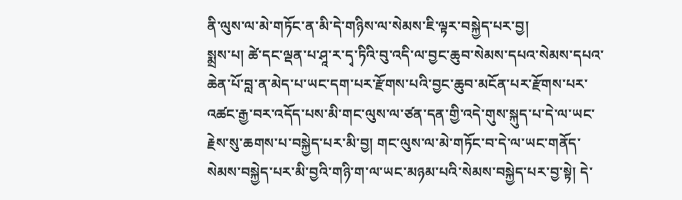ནི་ལུས་ལ་མེ་གཏོང་ན་མི་དེ་གཉིས་ལ་སེམས་ཇི་ལྟར་བསྐྱེད་པར་བྱ།
སྨྲས་པ། ཚེ་དང་ལྡན་པ་ཤཱ་ར་དྭ་ཏིའི་བུ་འདི་ལ་བྱང་ཆུབ་སེམས་དཔའ་སེམས་དཔའ་ཆེན་པོ་བླ་ན་མེད་པ་ཡང་དག་པར་རྫོགས་པའི་བྱང་ཆུབ་མངོན་པར་རྫོགས་པར་འཚང་རྒྱ་བར་འདོད་པས་མི་གང་ལུས་ལ་ཙན་དན་གྱི་འདེ་གུས་སྐུད་པ་དེ་ལ་ཡང་རྗེས་སུ་ཆགས་པ་བསྐྱེད་པར་མི་བྱ། གང་ལུས་ལ་མེ་གཏོང་བ་དེ་ལ་ཡང་གནོད་སེམས་བསྐྱེད་པར་མི་བྱའི་གཉི་ག་ལ་ཡང་མཉམ་པའི་སེམས་བསྐྱེད་པར་བྱ་སྟེ། དེ་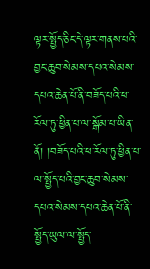ལྟར་སྤྱོད་ཅིང་དེ་ལྟར་གནས་པའི་བྱང་ཆུབ་སེམས་དཔའ་སེམས་དཔའ་ཆེན་པོ་ནི་བཟོད་པའི་ཕ་རོལ་ཏུ་ཕྱིན་པ་ལ་སྒོམ་པ་ཡིན་ནོ། །བཟོད་པའི་ཕ་རོལ་ཏུ་ཕྱིན་པ་ལ་སྤྱོད་པའི་བྱང་ཆུབ་སེམས་དཔའ་སེམས་དཔའ་ཆེན་པོ་ནི་སྤྱོད་ཡུལ་ལ་སྤྱོད་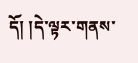དོ། །དེ་ལྟར་གནས་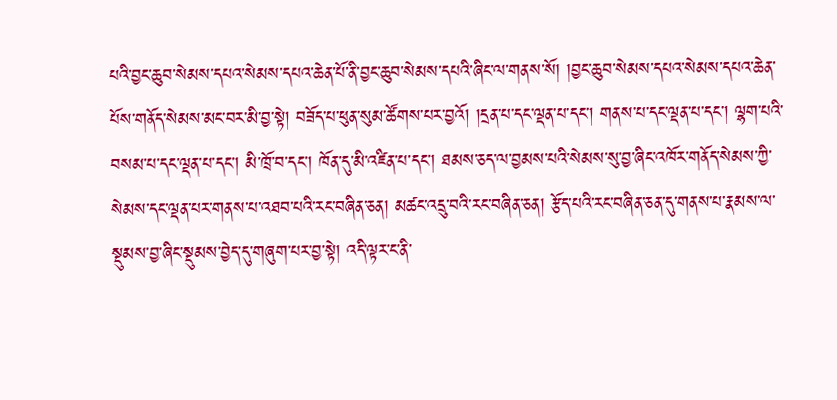པའི་བྱང་ཆུབ་སེམས་དཔའ་སེམས་དཔའ་ཆེན་པོ་ནི་བྱང་ཆུབ་སེམས་དཔའི་ཞིང་ལ་གནས་སོ། །བྱང་ཆུབ་སེམས་དཔའ་སེམས་དཔའ་ཆེན་པོས་གནོད་སེམས་མང་བར་མི་བྱ་སྟེ། བཟོད་པ་ཕུན་སུམ་ཚོགས་པར་བྱའོ། །དྲན་པ་དང་ལྡན་པ་དང་། གནས་པ་དང་ལྡན་པ་དང་། ལྷག་པའི་བསམ་པ་དང་ལྡན་པ་དང་། མི་ཁྲོ་བ་དང་། ཁོན་དུ་མི་འཛིན་པ་དང་། ཐམས་ཅད་ལ་བྱམས་པའི་སེམས་སུ་བྱ་ཞིང་འཁོར་གནོད་སེམས་ཀྱི་སེམས་དང་ལྡན་པར་གནས་པ་འཐབ་པའི་རང་བཞིན་ཅན། མཚང་འདྲུ་བའི་རང་བཞིན་ཅན། རྩོད་པའི་རང་བཞིན་ཅན་དུ་གནས་པ་རྣམས་ལ་སྡུམས་བྱ་ཞིང་སྡུམས་བྱེད་དུ་གཞུག་པར་བྱ་སྟེ། འདི་ལྟར་ང་ནི་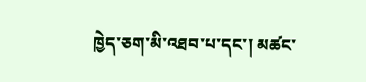ཁྱེད་ཅག་མི་འཐབ་པ་དང་། མཚང་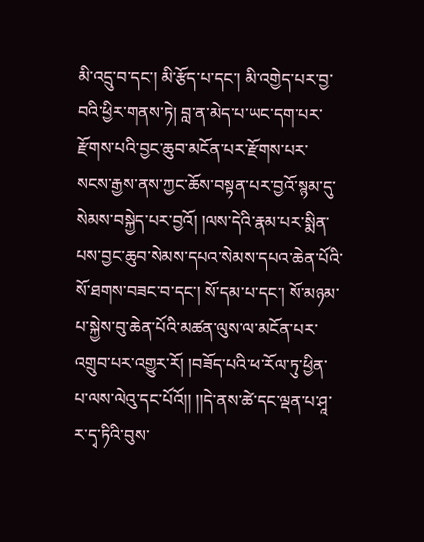མི་འདྲུ་བ་དང་། མི་རྩོད་པ་དང་། མི་འགྱེད་པར་བྱ་བའི་ཕྱིར་གནས་ཏེ། བླ་ན་མེད་པ་ཡང་དག་པར་རྫོགས་པའི་བྱང་ཆུབ་མངོན་པར་རྫོགས་པར་སངས་རྒྱས་ནས་ཀྱང་ཆོས་བསྟན་པར་བྱའོ་སྙམ་དུ་སེམས་བསྐྱེད་པར་བྱའོ། །ལས་དེའི་རྣམ་པར་སྨིན་པས་བྱང་ཆུབ་སེམས་དཔའ་སེམས་དཔའ་ཆེན་པོའི་སོ་ཐགས་བཟང་བ་དང་། སོ་དམ་པ་དང་། སོ་མཉམ་པ་སྐྱེས་བུ་ཆེན་པོའི་མཚན་ལུས་ལ་མངོན་པར་འགྲུབ་པར་འགྱུར་རོ། །བཟོད་པའི་ཕ་རོལ་ཏུ་ཕྱིན་པ་ལས་ལེའུ་དང་པོའོ།། །།དེ་ནས་ཚེ་དང་ལྡན་པ་ཤཱ་ར་དྭ་ཏིའི་བུས་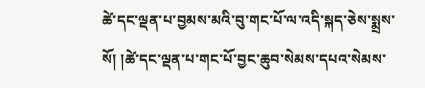ཚེ་དང་ལྡན་པ་བྱམས་མའི་བུ་གང་པོ་ལ་འདི་སྐད་ཅེས་སྨྲས་སོ། །ཚེ་དང་ལྡན་པ་གང་པོ་བྱང་ཆུབ་སེམས་དཔའ་སེམས་